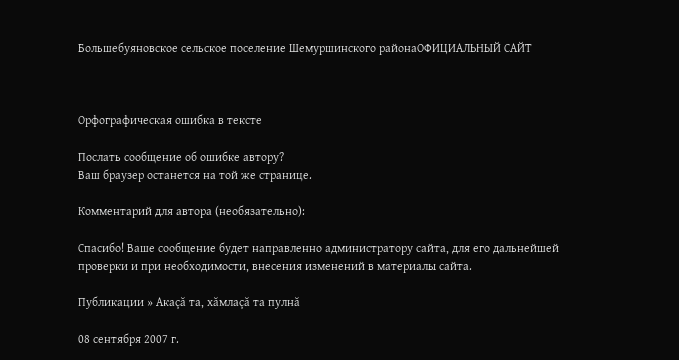Большебуяновское сельское поселение Шемуршинского районаОФИЦИАЛЬНЫЙ САЙТ



Орфографическая ошибка в тексте

Послать сообщение об ошибке автору?
Ваш браузер останется на той же странице.

Комментарий для автора (необязательно):

Спасибо! Ваше сообщение будет направленно администратору сайта, для его дальнейшей проверки и при необходимости, внесения изменений в материалы сайта.

Публикации » Акаçă та, хăмлаçă та пулнă

08 сентября 2007 г.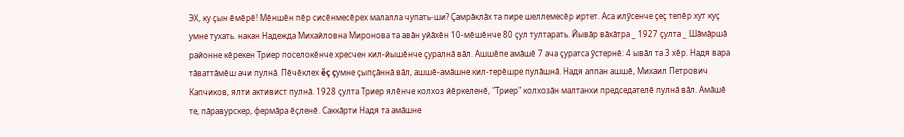ЭХ, ку çын ĕмĕрĕ! Мĕншĕн пĕр сисĕнмесĕрех малалла чупать-ши? Çамрăклăх та пире шеллемесĕр иртет. Аса илỹсенче çеç тепĕр хут куç умне тухать. накан Надежда Михайловна Миронова та авăн уйăхĕн 10-мĕшĕнче 80 çул тултарать. Йывăр вăхăтра _ 1927 çулта _ Шăмăршă районне кĕрекен Триер поселокĕнче хресчен кил-йышĕнче çуралнă вăл. Ашшĕпе амăшĕ 7 ача çуратса ỹстернĕ: 4 ывăл та 3 хĕр. Надя вара тăваттăмĕш ачи пулнă. Пĕчĕклех ĕç çумне çыпçăннă вăл, ашшĕ-амăшне кил-терĕшре пулăшнă. Надя аппан ашшĕ, Михаил Петрович Капчиков, ялти активист пулнă. 1928 çулта Триер ялĕнче колхоз йĕркеленĕ, "Триер" колхозăн малтанхи председателĕ пулнă вăл. Амăшĕ те, пăравурскер, фермăра ĕçленĕ. Саккăрти Надя та амăшне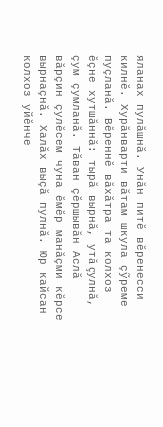яланах пулăшнă. Унăн питĕ вĕренесси килнĕ. Хурăнварти вăтам шкула çỹреме пуçланă. Вĕреннĕ вăхăтра та колхоз ĕçне хутшăннă: тырă вырнă, утă çулнă, çум çумланă. Тăван çĕршывăн Аслă вăрçин çулĕсем чуна ĕмĕр манăçми кĕрсе вырнаçнă. Халăх выçă пулнă. Юр кайсан колхоз уйĕнче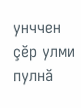унччен çĕр улми пулнă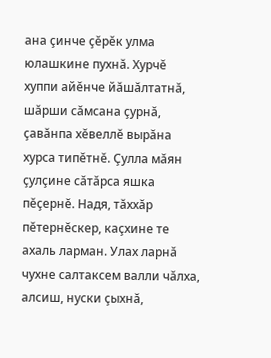ана çинче çĕрĕк улма юлашкине пухнă. Хурчĕ хуппи айĕнче йăшăлтатнă, шăрши сăмсана çурнă, çавăнпа хĕвеллĕ вырăна хурса типĕтнĕ. Çулла мăян çулçине сăтăрса яшка пĕçернĕ. Надя, тăххăр пĕтернĕскер, каçхине те ахаль ларман. Улах ларнă чухне салтаксем валли чăлха, алсиш, нуски çыхнă,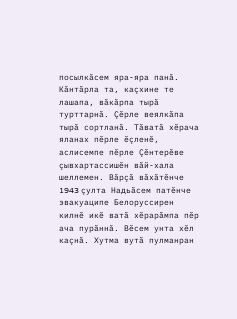посылкăсем яра-яра панă. Кăнтăрла та, каçхине те лашапа, вăкăрпа тырă турттарнă. Çĕрле веялкăпа тырă сортланă. Тăватă хĕрача яланах пĕрле ĕçленĕ, аслисемпе пĕрле Çĕнтерĕве çывхартассишĕн вăй-хала шеллемен. Вăрçă вăхăтĕнче 1943 çулта Надьăсем патĕнче эвакуаципе Белоруссирен килнĕ икĕ ватă хĕрарăмпа пĕр ача пурăннă. Вĕсем унта хĕл каçнă. Хутма вутă пулманран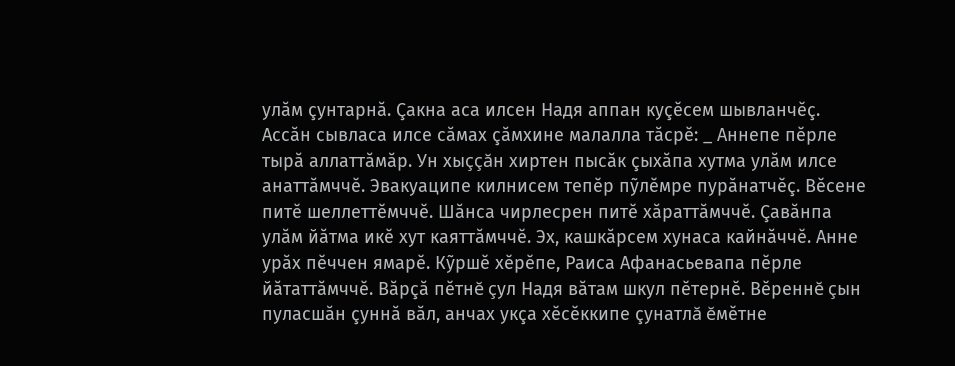улăм çунтарнă. Çакна аса илсен Надя аппан куçĕсем шывланчĕç. Ассăн сывласа илсе сăмах çăмхине малалла тăсрĕ: _ Аннепе пĕрле тырă аллаттăмăр. Ун хыççăн хиртен пысăк çыхăпа хутма улăм илсе анаттăмччĕ. Эвакуаципе килнисем тепĕр пỹлĕмре пурăнатчĕç. Вĕсене питĕ шеллеттĕмччĕ. Шăнса чирлесрен питĕ хăраттăмччĕ. Çавăнпа улăм йăтма икĕ хут каяттăмччĕ. Эх, кашкăрсем хунаса кайнăччĕ. Анне урăх пĕччен ямарĕ. Кỹршĕ хĕрĕпе, Раиса Афанасьевапа пĕрле йăтаттăмччĕ. Вăрçă пĕтнĕ çул Надя вăтам шкул пĕтернĕ. Вĕреннĕ çын пуласшăн çуннă вăл, анчах укçа хĕсĕккипе çунатлă ĕмĕтне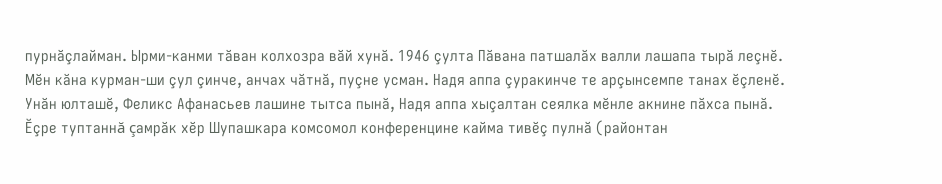пурнăçлайман. Ырми-канми тăван колхозра вăй хунă. 1946 çулта Пăвана патшалăх валли лашапа тырă леçнĕ. Мĕн кăна курман-ши çул çинче, анчах чăтнă, пуçне усман. Надя аппа çуракинче те арçынсемпе танах ĕçленĕ. Унăн юлташĕ, Феликс Афанасьев лашине тытса пынă, Надя аппа хыçалтан сеялка мĕнле акнине пăхса пынă. Ĕçре туптаннă çамрăк хĕр Шупашкара комсомол конференцине кайма тивĕç пулнă (районтан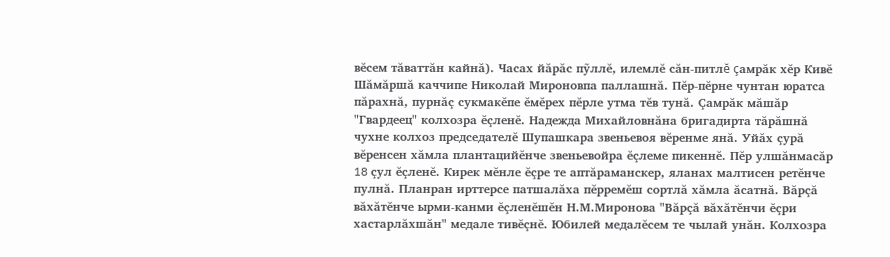вĕсем тăваттăн кайнă). Часах йăрăс пỹллĕ, илемлĕ сăн-питлĕ çамрăк хĕр Кивĕ Шăмăршă каччипе Николай Мироновпа паллашнă. Пĕр-пĕрне чунтан юратса пăрахнă, пурнăç сукмакĕпе ĕмĕрех пĕрле утма тĕв тунă. Çамрăк мăшăр "Гвардеец" колхозра ĕçленĕ. Надежда Михайловнăна бригадирта тăрăшнă чухне колхоз председателĕ Шупашкара звеньевоя вĕренме янă. Уйăх çурă вĕренсен хăмла плантацийĕнче звеньевойра ĕçлеме пикеннĕ. Пĕр улшăнмасăр 18 çул ĕçленĕ. Кирек мĕнле ĕçре те аптăраманскер, яланах малтисен ретĕнче пулнă. Планран ирттерсе патшалăха пĕрремĕш сортлă хăмла ăсатнă. Вăрçă вăхăтĕнче ырми-канми ĕçленĕшĕн Н.М.Миронова "Вăрçă вăхăтĕнчи ĕçри хастарлăхшăн" медале тивĕçнĕ. Юбилей медалĕсем те чылай унăн. Колхозра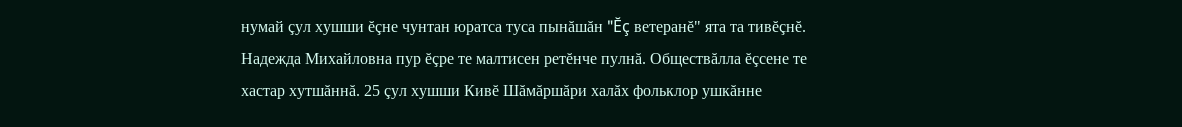нумай çул хушши ĕçне чунтан юратса туса пынăшăн "Ĕç ветеранĕ" ята та тивĕçнĕ. Надежда Михайловна пур ĕçре те малтисен ретĕнче пулнă. Обществăлла ĕçсене те хастар хутшăннă. 25 çул хушши Кивĕ Шăмăршăри халăх фольклор ушкăнне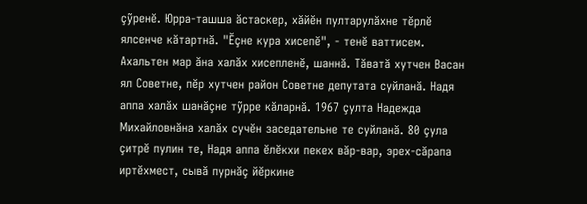çỹренĕ. Юрра-ташша ăстаскер, хăйĕн пултарулăхне тĕрлĕ ялсенче кăтартнă. "Ĕçне кура хисепĕ", - тенĕ ваттисем. Ахальтен мар ăна халăх хисепленĕ, шаннă. Тăватă хутчен Васан ял Советне, пĕр хутчен район Советне депутата суйланă. Надя аппа халăх шанăçне тỹрре кăларнă. 1967 çулта Надежда Михайловнăна халăх сучĕн заседательне те суйланă. 80 çула çитрĕ пулин те, Надя аппа ĕлĕкхи пекех вăр-вар, эрех-сăрапа иртĕхмест, сывă пурнăç йĕркине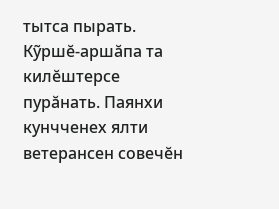тытса пырать. Кỹршĕ-аршăпа та килĕштерсе пурăнать. Паянхи кунчченех ялти ветерансен совечĕн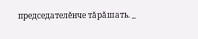председателĕнче тăрăшать. _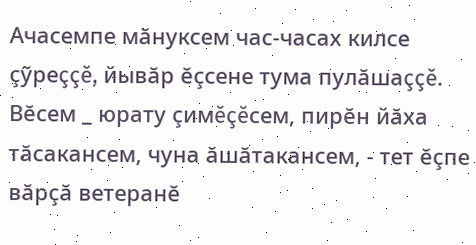Ачасемпе мăнуксем час-часах килсе çỹреççĕ, йывăр ĕçсене тума пулăшаççĕ. Вĕсем _ юрату çимĕçĕсем, пирĕн йăха тăсакансем, чуна ăшăтакансем, - тет ĕçпе вăрçă ветеранĕ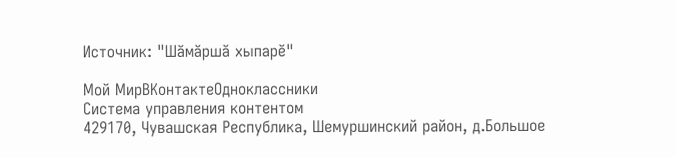Источник: "Шăмăршă хыпарĕ"

Мой МирВКонтактеОдноклассники
Система управления контентом
429170, Чувашская Республика, Шемуршинский район, д.Большое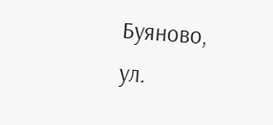Буяново, ул.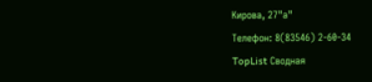Кирова, 27"а"
Телефон: 8(83546) 2-60-34
TopList Сводная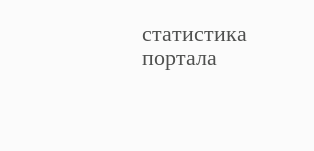статистика портала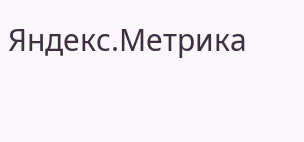Яндекс.Метрика